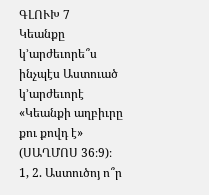ԳԼՈՒԽ 7
Կեանքը կ’արժեւորե՞ս ինչպէս Աստուած կ’արժեւորէ
«Կեանքի աղբիւրը քու քովդ է» (ՍԱՂՄՈՍ 36։9)։
1, 2. Աստուծոյ ո՞ր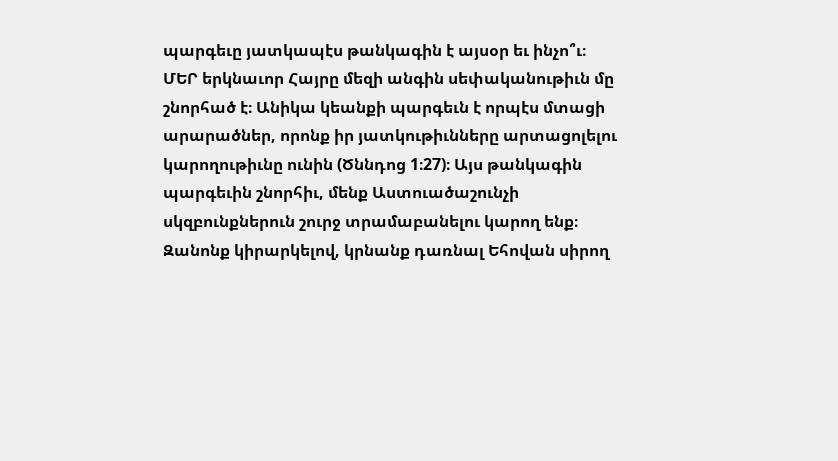պարգեւը յատկապէս թանկագին է այսօր եւ ինչո՞ւ։
ՄԵՐ երկնաւոր Հայրը մեզի անգին սեփականութիւն մը շնորհած է։ Անիկա կեանքի պարգեւն է որպէս մտացի արարածներ, որոնք իր յատկութիւնները արտացոլելու կարողութիւնը ունին (Ծննդոց 1։27)։ Այս թանկագին պարգեւին շնորհիւ, մենք Աստուածաշունչի սկզբունքներուն շուրջ տրամաբանելու կարող ենք։ Զանոնք կիրարկելով, կրնանք դառնալ Եհովան սիրող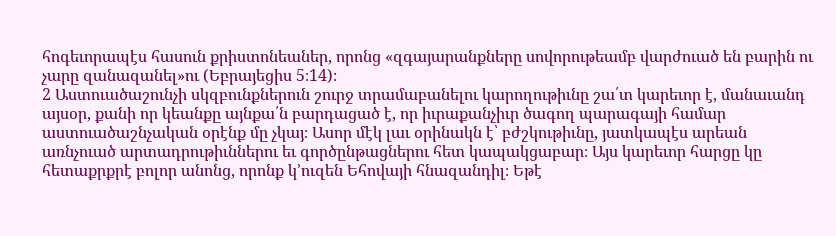հոգեւորապէս հասուն քրիստոնեաներ, որոնց «զգայարանքները սովորութեամբ վարժուած են բարին ու չարը զանազանել»ու (Եբրայեցիս 5։14)։
2 Աստուածաշունչի սկզբունքներուն շուրջ տրամաբանելու կարողութիւնը շա՛տ կարեւոր է, մանաւանդ այսօր, քանի որ կեանքը այնքա՛ն բարդացած է, որ իւրաքանչիւր ծագող պարագայի համար աստուածաշնչական օրէնք մը չկայ։ Ասոր մէկ լաւ օրինակն է՝ բժշկութիւնը, յատկապէս արեան առնչուած արտադրութիւններու եւ գործընթացներու հետ կապակցաբար։ Այս կարեւոր հարցը կը հետաքրքրէ բոլոր անոնց, որոնք կ’ուզեն Եհովայի հնազանդիլ։ Եթէ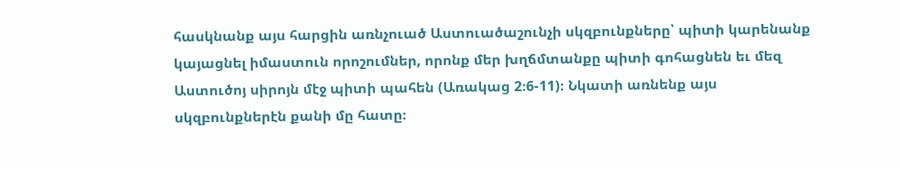հասկնանք այս հարցին առնչուած Աստուածաշունչի սկզբունքները՝ պիտի կարենանք կայացնել իմաստուն որոշումներ, որոնք մեր խղճմտանքը պիտի գոհացնեն եւ մեզ Աստուծոյ սիրոյն մէջ պիտի պահեն (Առակաց 2։6-11)։ Նկատի առնենք այս սկզբունքներէն քանի մը հատը։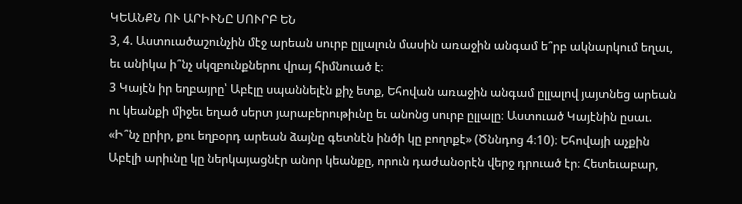ԿԵԱՆՔՆ ՈՒ ԱՐԻՒՆԸ ՍՈՒՐԲ ԵՆ
3, 4. Աստուածաշունչին մէջ արեան սուրբ ըլլալուն մասին առաջին անգամ ե՞րբ ակնարկում եղաւ, եւ անիկա ի՞նչ սկզբունքներու վրայ հիմնուած է։
3 Կայէն իր եղբայրը՝ Աբէլը սպաննելէն քիչ ետք, Եհովան առաջին անգամ ըլլալով յայտնեց արեան ու կեանքի միջեւ եղած սերտ յարաբերութիւնը եւ անոնց սուրբ ըլլալը։ Աստուած Կայէնին ըսաւ. «Ի՞նչ ըրիր, քու եղբօրդ արեան ձայնը գետնէն ինծի կը բողոքէ» (Ծննդոց 4։10)։ Եհովայի աչքին Աբէլի արիւնը կը ներկայացնէր անոր կեանքը, որուն դաժանօրէն վերջ դրուած էր։ Հետեւաբար,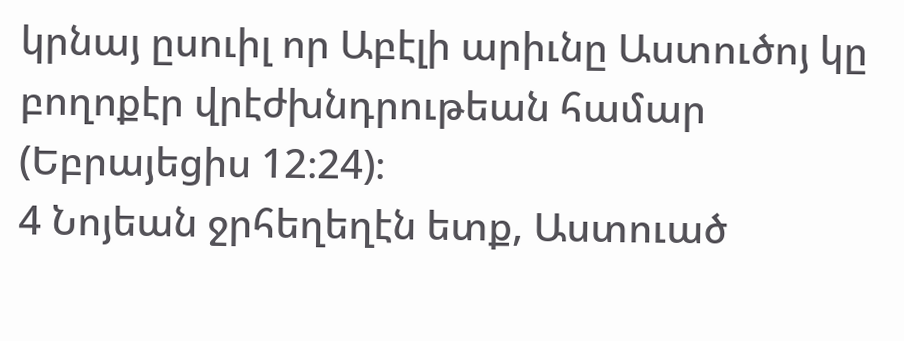կրնայ ըսուիլ որ Աբէլի արիւնը Աստուծոյ կը բողոքէր վրէժխնդրութեան համար (Եբրայեցիս 12։24)։
4 Նոյեան ջրհեղեղէն ետք, Աստուած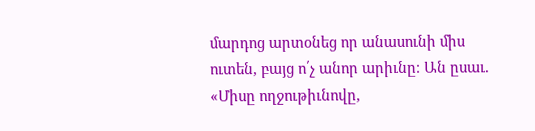մարդոց արտօնեց որ անասունի միս ուտեն, բայց ո՛չ անոր արիւնը։ Ան ըսաւ. «Միսը ողջութիւնովը,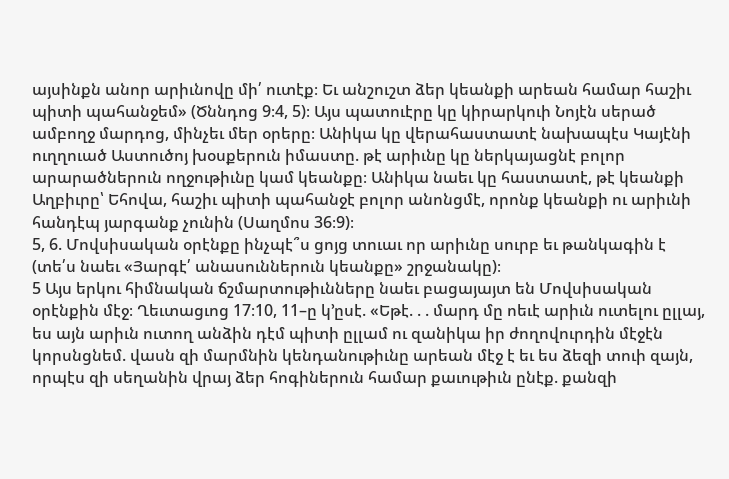այսինքն անոր արիւնովը մի՛ ուտէք։ Եւ անշուշտ ձեր կեանքի արեան համար հաշիւ պիտի պահանջեմ» (Ծննդոց 9։4, 5)։ Այս պատուէրը կը կիրարկուի Նոյէն սերած ամբողջ մարդոց, մինչեւ մեր օրերը։ Անիկա կը վերահաստատէ նախապէս Կայէնի ուղղուած Աստուծոյ խօսքերուն իմաստը. թէ արիւնը կը ներկայացնէ բոլոր արարածներուն ողջութիւնը կամ կեանքը։ Անիկա նաեւ կը հաստատէ, թէ կեանքի Աղբիւրը՝ Եհովա, հաշիւ պիտի պահանջէ բոլոր անոնցմէ, որոնք կեանքի ու արիւնի հանդէպ յարգանք չունին (Սաղմոս 36։9)։
5, 6. Մովսիսական օրէնքը ինչպէ՞ս ցոյց տուաւ որ արիւնը սուրբ եւ թանկագին է (տե՛ս նաեւ «Յարգէ՛ անասուններուն կեանքը» շրջանակը)։
5 Այս երկու հիմնական ճշմարտութիւնները նաեւ բացայայտ են Մովսիսական օրէնքին մէջ։ Ղեւտացւոց 17։10, 11–ը կ’ըսէ. «Եթէ. . . մարդ մը ոեւէ արիւն ուտելու ըլլայ, ես այն արիւն ուտող անձին դէմ պիտի ըլլամ ու զանիկա իր ժողովուրդին մէջէն կորսնցնեմ. վասն զի մարմնին կենդանութիւնը արեան մէջ է եւ ես ձեզի տուի զայն, որպէս զի սեղանին վրայ ձեր հոգիներուն համար քաւութիւն ընէք. քանզի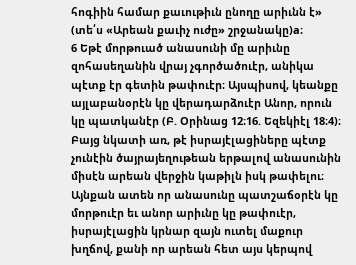հոգիին համար քաւութիւն ընողը արիւնն է» (տե՛ս «Արեան քաւիչ ուժը» շրջանակը)a։
6 Եթէ մորթուած անասունի մը արիւնը զոհասեղանին վրայ չգործածուէր, անիկա պէտք էր գետին թափուէր։ Այսպիսով, կեանքը այլաբանօրէն կը վերադարձուէր Անոր, որուն կը պատկանէր (Բ. Օրինաց 12։16. Եզեկիէլ 18։4)։ Բայց նկատի առ, թէ իսրայէլացիները պէտք չունէին ծայրայեղութեան երթալով անասունին միսէն արեան վերջին կաթիլն իսկ թափելու։ Այնքան ատեն որ անասունը պատշաճօրէն կը մորթուէր եւ անոր արիւնը կը թափուէր, իսրայէլացին կրնար զայն ուտել մաքուր խղճով, քանի որ արեան հետ այս կերպով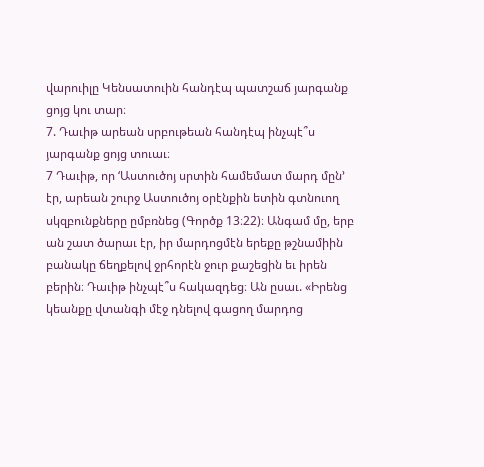վարուիլը Կենսատուին հանդէպ պատշաճ յարգանք ցոյց կու տար։
7. Դաւիթ արեան սրբութեան հանդէպ ինչպէ՞ս յարգանք ցոյց տուաւ։
7 Դաւիթ, որ ‘Աստուծոյ սրտին համեմատ մարդ մըն’ էր, արեան շուրջ Աստուծոյ օրէնքին ետին գտնուող սկզբունքները ըմբռնեց (Գործք 13։22)։ Անգամ մը, երբ ան շատ ծարաւ էր, իր մարդոցմէն երեքը թշնամիին բանակը ճեղքելով ջրհորէն ջուր քաշեցին եւ իրեն բերին։ Դաւիթ ինչպէ՞ս հակազդեց։ Ան ըսաւ. «Իրենց կեանքը վտանգի մէջ դնելով գացող մարդոց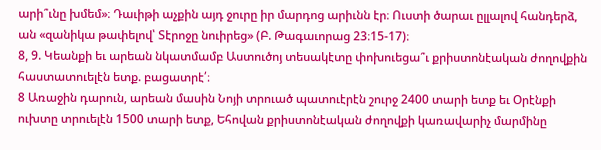արի՞ւնը խմեմ»։ Դաւիթի աչքին այդ ջուրը իր մարդոց արիւնն էր։ Ուստի ծարաւ ըլլալով հանդերձ, ան «զանիկա թափելով՝ Տէրոջը նուիրեց» (Բ. Թագաւորաց 23։15-17)։
8, 9. Կեանքի եւ արեան նկատմամբ Աստուծոյ տեսակէտը փոխուեցա՞ւ քրիստոնէական ժողովքին հաստատուելէն ետք. բացատրէ՛։
8 Առաջին դարուն, արեան մասին Նոյի տրուած պատուէրէն շուրջ 2400 տարի ետք եւ Օրէնքի ուխտը տրուելէն 1500 տարի ետք, Եհովան քրիստոնէական ժողովքի կառավարիչ մարմինը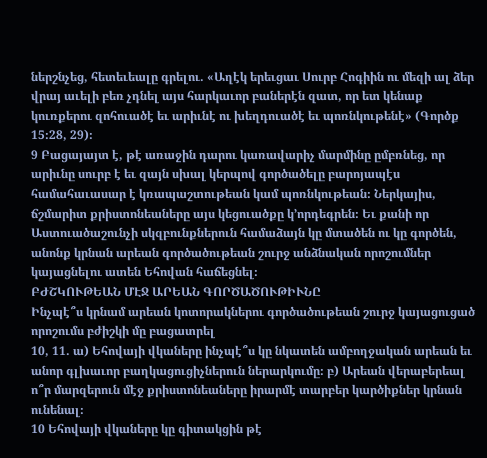ներշնչեց, հետեւեալը գրելու. «Աղէկ երեւցաւ Սուրբ Հոգիին ու մեզի ալ ձեր վրայ աւելի բեռ չդնել այս հարկաւոր բաներէն զատ, որ ետ կենաք կուռքերու զոհուածէ եւ արիւնէ ու խեղդուածէ եւ պոռնկութենէ» (Գործք 15։28, 29)։
9 Բացայայտ է, թէ առաջին դարու կառավարիչ մարմինը ըմբռնեց, որ արիւնը սուրբ է եւ զայն սխալ կերպով գործածելը բարոյապէս համահաւասար է կռապաշտութեան կամ պոռնկութեան։ Ներկայիս, ճշմարիտ քրիստոնեաները այս կեցուածքը կ’որդեգրեն։ Եւ քանի որ Աստուածաշունչի սկզբունքներուն համաձայն կը մտածեն ու կը գործեն, անոնք կրնան արեան գործածութեան շուրջ անձնական որոշումներ կայացնելու ատեն Եհովան հաճեցնել։
ԲԺՇԿՈՒԹԵԱՆ ՄԷՋ ԱՐԵԱՆ ԳՈՐԾԱԾՈՒԹԻՒՆԸ
Ինչպէ՞ս կրնամ արեան կոտորակներու գործածութեան շուրջ կայացուցած որոշումս բժիշկի մը բացատրել
10, 11. ա) Եհովայի վկաները ինչպէ՞ս կը նկատեն ամբողջական արեան եւ անոր գլխաւոր բաղկացուցիչներուն ներարկումը։ բ) Արեան վերաբերեալ ո՞ր մարզերուն մէջ քրիստոնեաները իրարմէ տարբեր կարծիքներ կրնան ունենալ։
10 Եհովայի վկաները կը գիտակցին թէ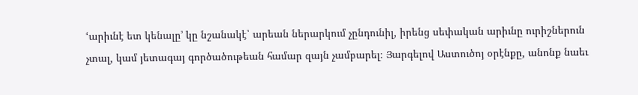‘արիւնէ ետ կենալը’ կը նշանակէ՝ արեան ներարկում չընդունիլ, իրենց սեփական արիւնը ուրիշներուն չտալ, կամ յետագայ գործածութեան համար զայն չամբարել։ Յարգելով Աստուծոյ օրէնքը, անոնք նաեւ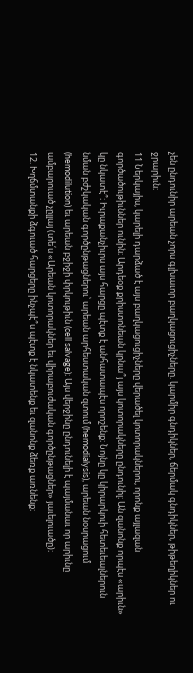չեն ընդունիր արեան չորս գլխաւոր բաղկացուցիչները. կարմիր գնդիկներ, ճերմակ գնդիկներ, թիթեղիկներ ու ջրարիւն։
11 Ներկայիս, կարելի դարձած է այս բաղկացուցիչները վերածել կոտորակներու, որոնք այլազան գործածութիւններ ունին։ Արդեօք քրիստոնեան կրնա՞յ այս կոտորակները ընդունիլ։ Ան զանոնք որպէս «արիւն» կը նկատէ՞։ Իւրաքանչիւրս այս հարցը պէտք է անհատապէս որոշենք։ Նոյնը կը կիրարկուի հետեւեալներուն նման բժշկական գործընթացներու՝ արեան արհեստական զտում (hemodialysis), արեան նօսրացում (hemodilution) եւ արեան բջիջի փրկութիւն (cell salvage)։ Այս վերջինը ընդունելի է պայմանաւ որ արիւնը ամբարուած չըլլայ (տե՛ս «Արեան կոտորակներ եւ վիրաբուժական գործընթացներ» յաւելուածը)։
12. Խղճմտանքի ձգուած հարցերը ինչպէ՞ս պէտք է նկատենք եւ զանոնք ձեռք առնենք։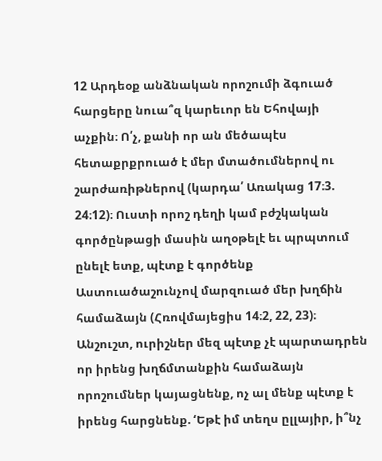12 Արդեօք անձնական որոշումի ձգուած հարցերը նուա՞զ կարեւոր են Եհովայի աչքին։ Ո՛չ, քանի որ ան մեծապէս հետաքրքրուած է մեր մտածումներով ու շարժառիթներով (կարդա՛ Առակաց 17։3. 24։12)։ Ուստի որոշ դեղի կամ բժշկական գործընթացի մասին աղօթելէ եւ պրպտում ընելէ ետք, պէտք է գործենք Աստուածաշունչով մարզուած մեր խղճին համաձայն (Հռովմայեցիս 14։2, 22, 23)։ Անշուշտ, ուրիշներ մեզ պէտք չէ պարտադրեն որ իրենց խղճմտանքին համաձայն որոշումներ կայացնենք, ոչ ալ մենք պէտք է իրենց հարցնենք. ‘Եթէ իմ տեղս ըլլայիր, ի՞նչ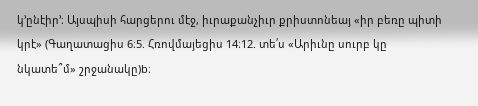կ’ընէիր’։ Այսպիսի հարցերու մէջ, իւրաքանչիւր քրիստոնեայ «իր բեռը պիտի կրէ» (Գաղատացիս 6։5. Հռովմայեցիս 14։12. տե՛ս «Արիւնը սուրբ կը նկատե՞մ» շրջանակը)b։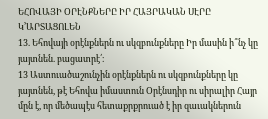ԵՀՈՎԱՅԻ ՕՐԷՆՔՆԵՐԸ ԻՐ ՀԱՅՐԱԿԱՆ ՍԷՐԸ Կ’ԱՐՏԱՑՈԼԵՆ
13. Եհովայի օրէնքներն ու սկզբունքները Իր մասին ի՞նչ կը յայտնեն. բացատրէ՛։
13 Աստուածաշունչին օրէնքներն ու սկզբունքները կը յայտնեն, թէ Եհովա իմաստուն Օրէնսդիր ու սիրալիր Հայր մըն է, որ մեծապէս հետաքրքրուած է իր զաւակներուն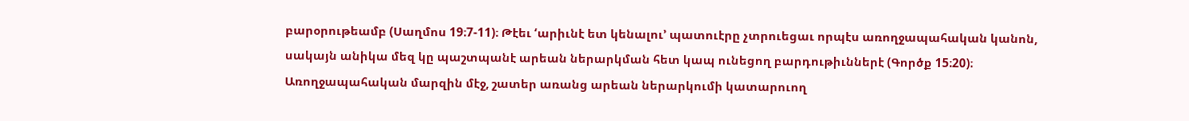բարօրութեամբ (Սաղմոս 19։7-11)։ Թէեւ ‘արիւնէ ետ կենալու’ պատուէրը չտրուեցաւ որպէս առողջապահական կանոն, սակայն անիկա մեզ կը պաշտպանէ արեան ներարկման հետ կապ ունեցող բարդութիւններէ (Գործք 15։20)։ Առողջապահական մարզին մէջ, շատեր առանց արեան ներարկումի կատարուող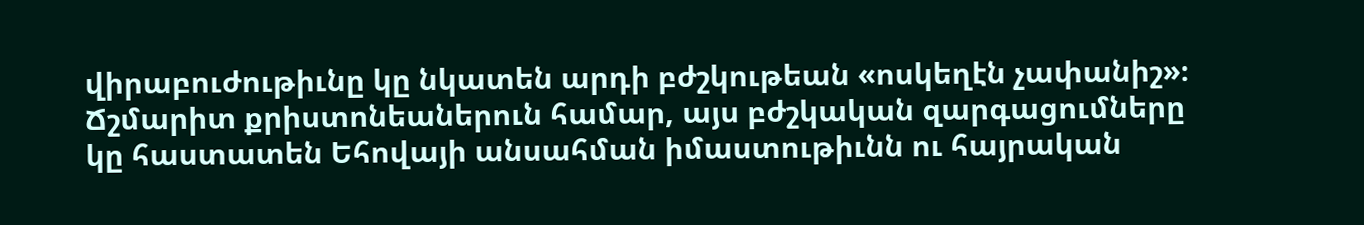վիրաբուժութիւնը կը նկատեն արդի բժշկութեան «ոսկեղէն չափանիշ»։ Ճշմարիտ քրիստոնեաներուն համար, այս բժշկական զարգացումները կը հաստատեն Եհովայի անսահման իմաստութիւնն ու հայրական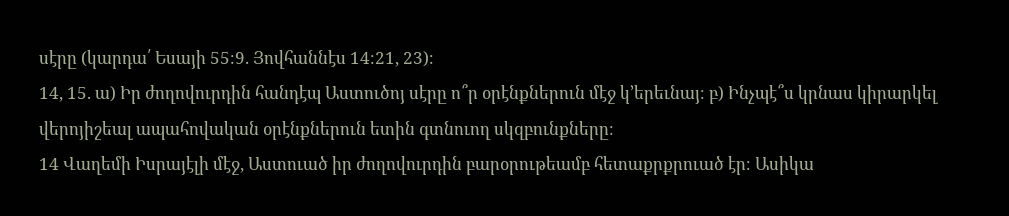սէրը (կարդա՛ Եսայի 55։9. Յովհաննէս 14։21, 23)։
14, 15. ա) Իր ժողովուրդին հանդէպ Աստուծոյ սէրը ո՞ր օրէնքներուն մէջ կ’երեւնայ։ բ) Ինչպէ՞ս կրնաս կիրարկել վերոյիշեալ ապահովական օրէնքներուն ետին գտնուող սկզբունքները։
14 Վաղեմի Իսրայէլի մէջ, Աստուած իր ժողովուրդին բարօրութեամբ հետաքրքրուած էր։ Ասիկա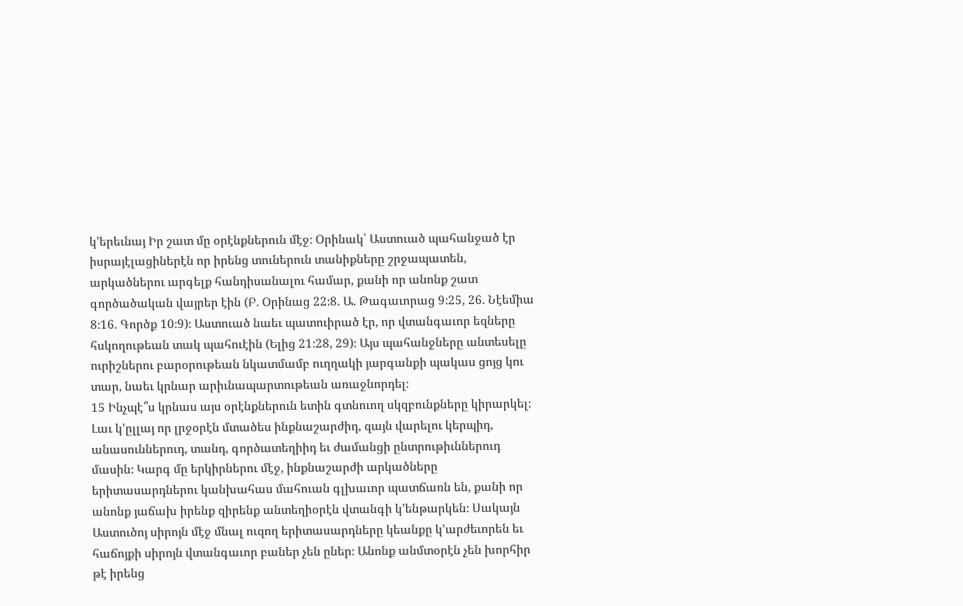կ’երեւնայ Իր շատ մը օրէնքներուն մէջ։ Օրինակ՝ Աստուած պահանջած էր իսրայէլացիներէն որ իրենց տուներուն տանիքները շրջապատեն, արկածներու արգելք հանդիսանալու համար, քանի որ անոնք շատ գործածական վայրեր էին (Բ. Օրինաց 22։8. Ա. Թագաւորաց 9։25, 26. Նէեմիա 8։16. Գործք 10։9)։ Աստուած նաեւ պատուիրած էր, որ վտանգաւոր եզները հսկողութեան տակ պահուէին (Ելից 21։28, 29)։ Այս պահանջները անտեսելը ուրիշներու բարօրութեան նկատմամբ ուղղակի յարգանքի պակաս ցոյց կու տար, նաեւ կրնար արիւնապարտութեան առաջնորդել։
15 Ինչպէ՞ս կրնաս այս օրէնքներուն ետին գտնուող սկզբունքները կիրարկել։ Լաւ կ’ըլլայ որ լրջօրէն մտածես ինքնաշարժիդ, զայն վարելու կերպիդ, անասուններուդ, տանդ, գործատեղիիդ եւ ժամանցի ընտրութիւններուդ մասին։ Կարգ մը երկիրներու մէջ, ինքնաշարժի արկածները երիտասարդներու կանխահաս մահուան գլխաւոր պատճառն են, քանի որ անոնք յաճախ իրենք զիրենք անտեղիօրէն վտանգի կ’ենթարկեն։ Սակայն Աստուծոյ սիրոյն մէջ մնալ ուզող երիտասարդները կեանքը կ’արժեւորեն եւ հաճոյքի սիրոյն վտանգաւոր բաներ չեն ըներ։ Անոնք անմտօրէն չեն խորհիր թէ իրենց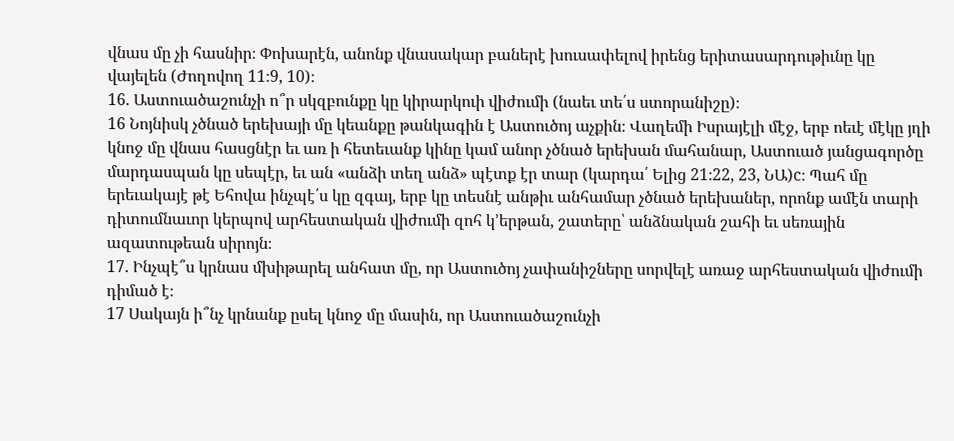վնաս մը չի հասնիր։ Փոխարէն, անոնք վնասակար բաներէ խուսափելով իրենց երիտասարդութիւնը կը վայելեն (Ժողովող 11։9, 10)։
16. Աստուածաշունչի ո՞ր սկզբունքը կը կիրարկուի վիժումի (նաեւ տե՛ս ստորանիշը)։
16 Նոյնիսկ չծնած երեխայի մը կեանքը թանկագին է Աստուծոյ աչքին։ Վաղեմի Իսրայէլի մէջ, երբ ոեւէ մէկը յղի կնոջ մը վնաս հասցնէր եւ առ ի հետեւանք կինը կամ անոր չծնած երեխան մահանար, Աստուած յանցագործը մարդասպան կը սեպէր, եւ ան «անձի տեղ անձ» պէտք էր տար (կարդա՛ Ելից 21։22, 23, ՆԱ)c։ Պահ մը երեւակայէ թէ Եհովա ինչպէ՛ս կը զգայ, երբ կը տեսնէ անթիւ անհամար չծնած երեխաներ, որոնք ամէն տարի դիտումնաւոր կերպով արհեստական վիժումի զոհ կ’երթան, շատերը՝ անձնական շահի եւ սեռային ազատութեան սիրոյն։
17. Ինչպէ՞ս կրնաս մխիթարել անհատ մը, որ Աստուծոյ չափանիշները սորվելէ առաջ արհեստական վիժումի դիմած է։
17 Սակայն ի՞նչ կրնանք ըսել կնոջ մը մասին, որ Աստուածաշունչի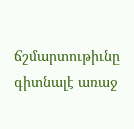ճշմարտութիւնը գիտնալէ առաջ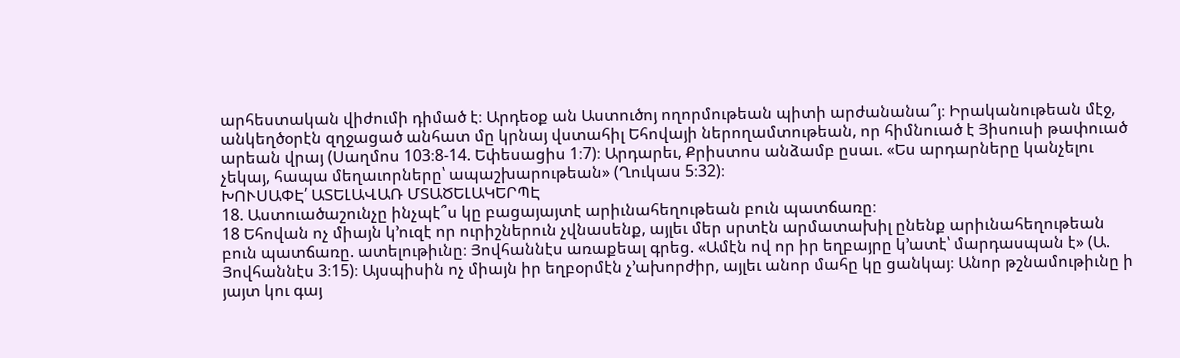արհեստական վիժումի դիմած է։ Արդեօք ան Աստուծոյ ողորմութեան պիտի արժանանա՞յ։ Իրականութեան մէջ, անկեղծօրէն զղջացած անհատ մը կրնայ վստահիլ Եհովայի ներողամտութեան, որ հիմնուած է Յիսուսի թափուած արեան վրայ (Սաղմոս 103։8-14. Եփեսացիս 1։7)։ Արդարեւ, Քրիստոս անձամբ ըսաւ. «Ես արդարները կանչելու չեկայ, հապա մեղաւորները՝ ապաշխարութեան» (Ղուկաս 5։32)։
ԽՈՒՍԱՓԷ՛ ԱՏԵԼԱՎԱՌ ՄՏԱԾԵԼԱԿԵՐՊԷ
18. Աստուածաշունչը ինչպէ՞ս կը բացայայտէ արիւնահեղութեան բուն պատճառը։
18 Եհովան ոչ միայն կ’ուզէ որ ուրիշներուն չվնասենք, այլեւ մեր սրտէն արմատախիլ ընենք արիւնահեղութեան բուն պատճառը. ատելութիւնը։ Յովհաննէս առաքեալ գրեց. «Ամէն ով որ իր եղբայրը կ’ատէ՝ մարդասպան է» (Ա. Յովհաննէս 3։15)։ Այսպիսին ոչ միայն իր եղբօրմէն չ’ախորժիր, այլեւ անոր մահը կը ցանկայ։ Անոր թշնամութիւնը ի յայտ կու գայ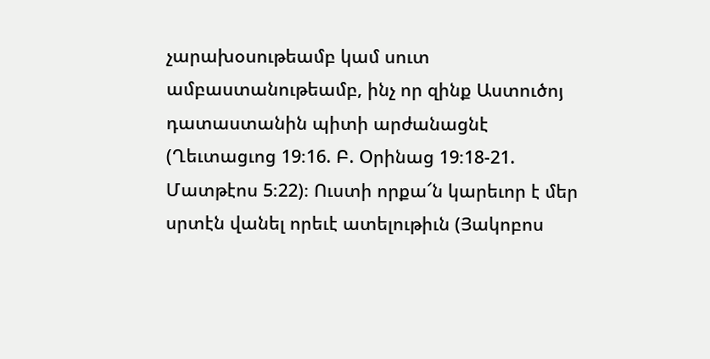չարախօսութեամբ կամ սուտ ամբաստանութեամբ, ինչ որ զինք Աստուծոյ դատաստանին պիտի արժանացնէ (Ղեւտացւոց 19։16. Բ. Օրինաց 19։18-21. Մատթէոս 5։22)։ Ուստի որքա՜ն կարեւոր է մեր սրտէն վանել որեւէ ատելութիւն (Յակոբոս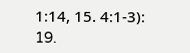1։14, 15. 4։1-3)։
19.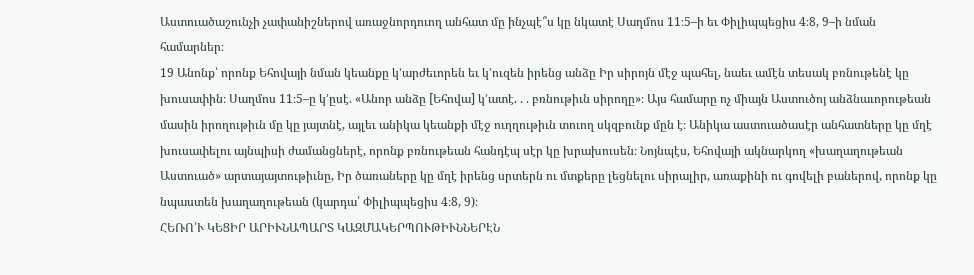Աստուածաշունչի չափանիշներով առաջնորդուող անհատ մը ինչպէ՞ս կը նկատէ Սաղմոս 11։5–ի եւ Փիլիպպեցիս 4։8, 9–ի նման համարներ։
19 Անոնք՝ որոնք Եհովայի նման կեանքը կ’արժեւորեն եւ կ’ուզեն իրենց անձը Իր սիրոյն մէջ պահել, նաեւ ամէն տեսակ բռնութենէ կը խուսափին։ Սաղմոս 11։5–ը կ’ըսէ. «Անոր անձը [Եհովա] կ’ատէ. . . բռնութիւն սիրողը»։ Այս համարը ոչ միայն Աստուծոյ անձնաւորութեան մասին իրողութիւն մը կը յայտնէ, այլեւ անիկա կեանքի մէջ ուղղութիւն տուող սկզբունք մըն է։ Անիկա աստուածասէր անհատները կը մղէ խուսափելու այնպիսի ժամանցներէ, որոնք բռնութեան հանդէպ սէր կը խրախուսեն։ Նոյնպէս, Եհովայի ակնարկող «խաղաղութեան Աստուած» արտայայտութիւնը, Իր ծառաները կը մղէ իրենց սրտերն ու մտքերը լեցնելու սիրալիր, առաքինի ու գովելի բաներով, որոնք կը նպաստեն խաղաղութեան (կարդա՛ Փիլիպպեցիս 4։8, 9)։
ՀԵՌՈ՛Ւ ԿԵՑԻՐ ԱՐԻՒՆԱՊԱՐՏ ԿԱԶՄԱԿԵՐՊՈՒԹԻՒՆՆԵՐԷՆ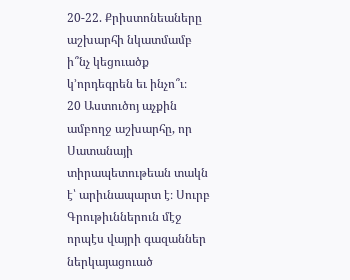20-22. Քրիստոնեաները աշխարհի նկատմամբ ի՞նչ կեցուածք կ’որդեգրեն եւ ինչո՞ւ։
20 Աստուծոյ աչքին ամբողջ աշխարհը, որ Սատանայի տիրապետութեան տակն է՝ արիւնապարտ է։ Սուրբ Գրութիւններուն մէջ որպէս վայրի գազաններ ներկայացուած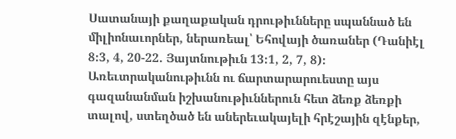Սատանայի քաղաքական դրութիւնները սպաննած են միլիոնաւորներ, ներառեալ՝ Եհովայի ծառաներ (Դանիէլ 8։3, 4, 20-22. Յայտնութիւն 13։1, 2, 7, 8)։ Առեւտրականութիւնն ու ճարտարարուեստը այս գազանանման իշխանութիւններուն հետ ձեռք ձեռքի տալով, ստեղծած են աներեւակայելի հրէշային զէնքեր,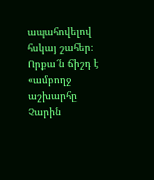ապահովելով հսկայ շահեր։ Որքա՜ն ճիշդ է «ամբողջ աշխարհը Չարին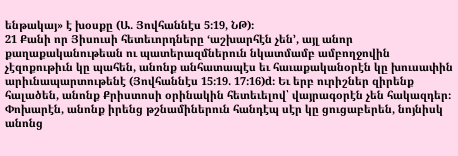ենթակայ» է խօսքը (Ա. Յովհաննէս 5։19, ՆԹ)։
21 Քանի որ Յիսուսի հետեւորդները ‘աշխարհէն չեն’, այլ անոր քաղաքականութեան ու պատերազմներուն նկատմամբ ամբողջովին չէզոքութիւն կը պահեն, անոնք անհատապէս եւ հաւաքականօրէն կը խուսափին արիւնապարտութենէ (Յովհաննէս 15։19. 17։16)d։ Եւ երբ ուրիշներ զիրենք հալածեն, անոնք Քրիստոսի օրինակին հետեւելով՝ վայրագօրէն չեն հակազդեր։ Փոխարէն, անոնք իրենց թշնամիներուն հանդէպ սէր կը ցուցաբերեն, նոյնիսկ անոնց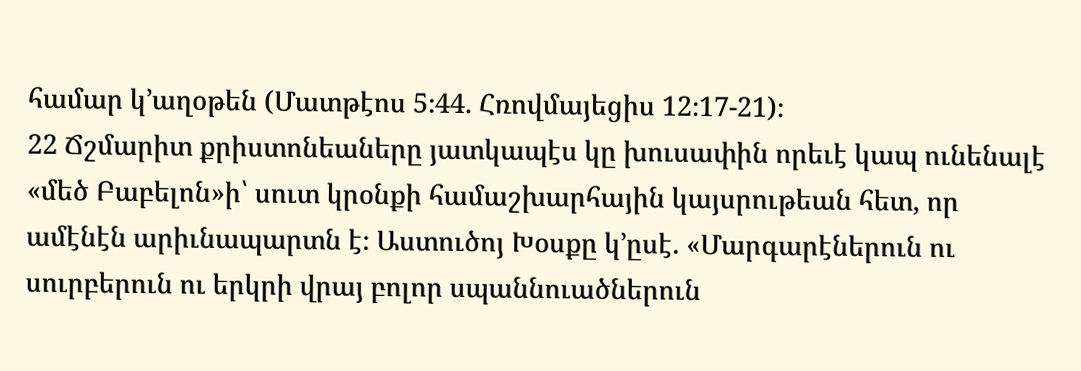համար կ’աղօթեն (Մատթէոս 5։44. Հռովմայեցիս 12։17-21)։
22 Ճշմարիտ քրիստոնեաները յատկապէս կը խուսափին որեւէ կապ ունենալէ «մեծ Բաբելոն»ի՝ սուտ կրօնքի համաշխարհային կայսրութեան հետ, որ ամէնէն արիւնապարտն է։ Աստուծոյ Խօսքը կ’ըսէ. «Մարգարէներուն ու սուրբերուն ու երկրի վրայ բոլոր սպաննուածներուն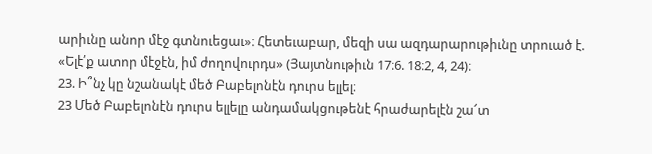արիւնը անոր մէջ գտնուեցաւ»։ Հետեւաբար, մեզի սա ազդարարութիւնը տրուած է. «Ելէ՛ք ատոր մէջէն, իմ ժողովուրդս» (Յայտնութիւն 17։6. 18։2, 4, 24)։
23. Ի՞նչ կը նշանակէ մեծ Բաբելոնէն դուրս ելլել։
23 Մեծ Բաբելոնէն դուրս ելլելը անդամակցութենէ հրաժարելէն շա՜տ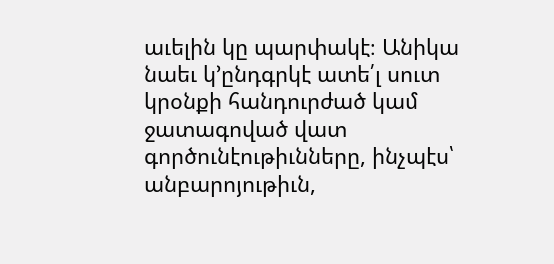աւելին կը պարփակէ։ Անիկա նաեւ կ’ընդգրկէ ատե՛լ սուտ կրօնքի հանդուրժած կամ ջատագոված վատ գործունէութիւնները, ինչպէս՝ անբարոյութիւն,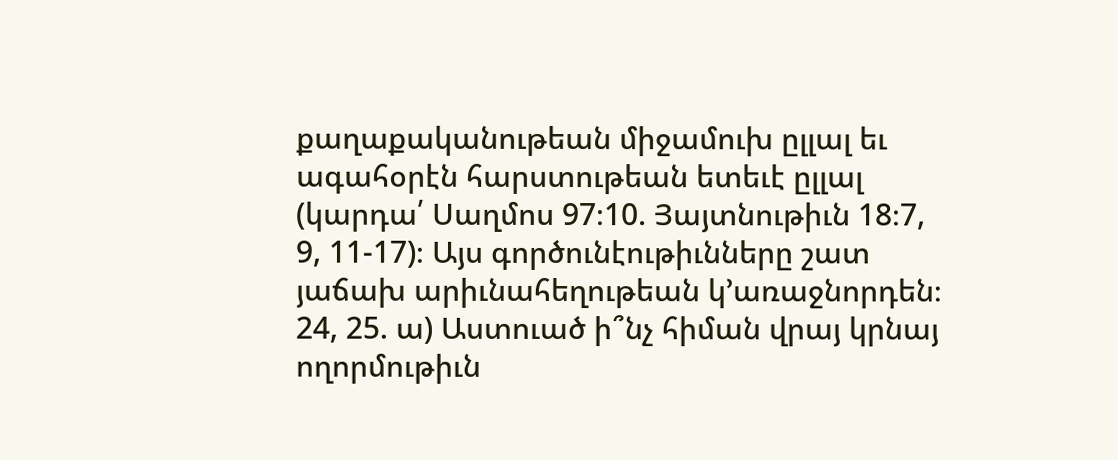քաղաքականութեան միջամուխ ըլլալ եւ ագահօրէն հարստութեան ետեւէ ըլլալ (կարդա՛ Սաղմոս 97։10. Յայտնութիւն 18։7, 9, 11-17)։ Այս գործունէութիւնները շատ յաճախ արիւնահեղութեան կ’առաջնորդեն։
24, 25. ա) Աստուած ի՞նչ հիման վրայ կրնայ ողորմութիւն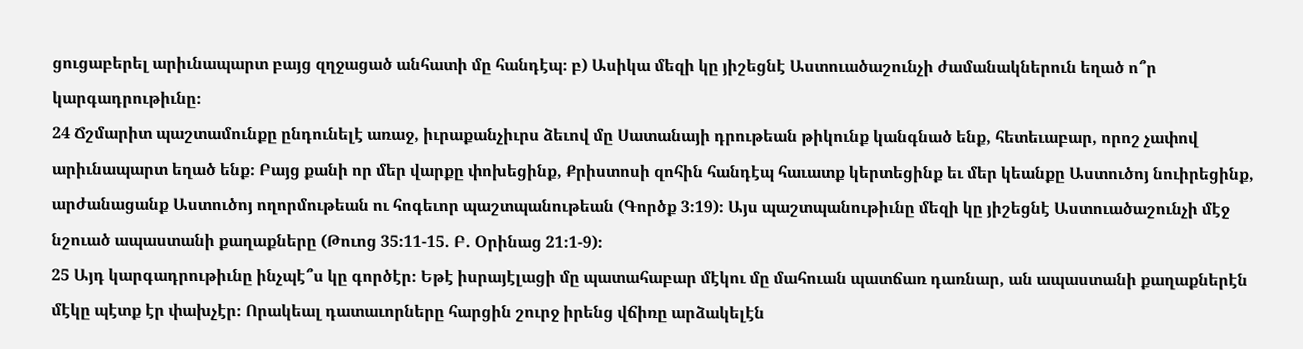ցուցաբերել արիւնապարտ բայց զղջացած անհատի մը հանդէպ։ բ) Ասիկա մեզի կը յիշեցնէ Աստուածաշունչի ժամանակներուն եղած ո՞ր կարգադրութիւնը։
24 Ճշմարիտ պաշտամունքը ընդունելէ առաջ, իւրաքանչիւրս ձեւով մը Սատանայի դրութեան թիկունք կանգնած ենք, հետեւաբար, որոշ չափով արիւնապարտ եղած ենք։ Բայց քանի որ մեր վարքը փոխեցինք, Քրիստոսի զոհին հանդէպ հաւատք կերտեցինք եւ մեր կեանքը Աստուծոյ նուիրեցինք, արժանացանք Աստուծոյ ողորմութեան ու հոգեւոր պաշտպանութեան (Գործք 3։19)։ Այս պաշտպանութիւնը մեզի կը յիշեցնէ Աստուածաշունչի մէջ նշուած ապաստանի քաղաքները (Թուոց 35։11-15. Բ. Օրինաց 21։1-9)։
25 Այդ կարգադրութիւնը ինչպէ՞ս կը գործէր։ Եթէ իսրայէլացի մը պատահաբար մէկու մը մահուան պատճառ դառնար, ան ապաստանի քաղաքներէն մէկը պէտք էր փախչէր։ Որակեալ դատաւորները հարցին շուրջ իրենց վճիռը արձակելէն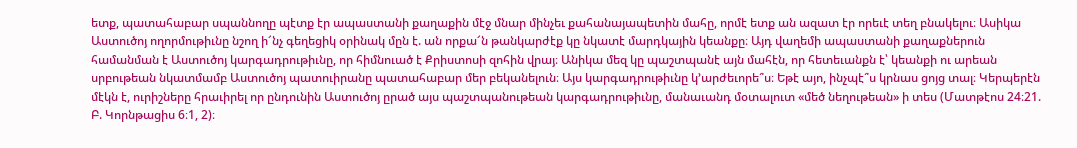ետք, պատահաբար սպաննողը պէտք էր ապաստանի քաղաքին մէջ մնար մինչեւ քահանայապետին մահը, որմէ ետք ան ազատ էր որեւէ տեղ բնակելու։ Ասիկա Աստուծոյ ողորմութիւնը նշող ի՜նչ գեղեցիկ օրինակ մըն է. ան որքա՜ն թանկարժէք կը նկատէ մարդկային կեանքը։ Այդ վաղեմի ապաստանի քաղաքներուն համանման է Աստուծոյ կարգադրութիւնը, որ հիմնուած է Քրիստոսի զոհին վրայ։ Անիկա մեզ կը պաշտպանէ այն մահէն, որ հետեւանքն է՝ կեանքի ու արեան սրբութեան նկատմամբ Աստուծոյ պատուիրանը պատահաբար մեր բեկանելուն։ Այս կարգադրութիւնը կ’արժեւորե՞ս։ Եթէ այո, ինչպէ՞ս կրնաս ցոյց տալ։ Կերպերէն մէկն է, ուրիշները հրաւիրել որ ընդունին Աստուծոյ ըրած այս պաշտպանութեան կարգադրութիւնը, մանաւանդ մօտալուտ «մեծ նեղութեան» ի տես (Մատթէոս 24։21. Բ. Կորնթացիս 6։1, 2)։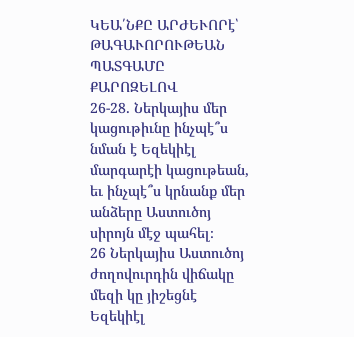ԿԵԱ՛ՆՔԸ ԱՐԺԵՒՈՐէ՝ ԹԱԳԱՒՈՐՈՒԹԵԱՆ ՊԱՏԳԱՄԸ ՔԱՐՈԶԵԼՈՎ
26-28. Ներկայիս մեր կացութիւնը ինչպէ՞ս նման է Եզեկիէլ մարգարէի կացութեան, եւ ինչպէ՞ս կրնանք մեր անձերը Աստուծոյ սիրոյն մէջ պահել։
26 Ներկայիս Աստուծոյ ժողովուրդին վիճակը մեզի կը յիշեցնէ Եզեկիէլ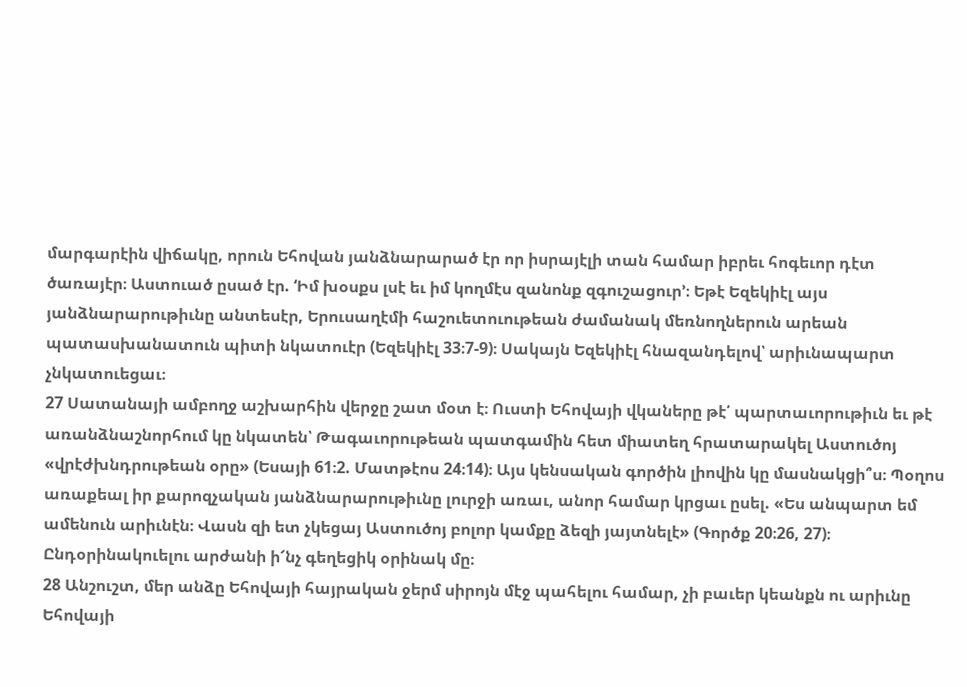մարգարէին վիճակը, որուն Եհովան յանձնարարած էր որ իսրայէլի տան համար իբրեւ հոգեւոր դէտ ծառայէր։ Աստուած ըսած էր. ‘Իմ խօսքս լսէ եւ իմ կողմէս զանոնք զգուշացուր’։ Եթէ Եզեկիէլ այս յանձնարարութիւնը անտեսէր, Երուսաղէմի հաշուետուութեան ժամանակ մեռնողներուն արեան պատասխանատուն պիտի նկատուէր (Եզեկիէլ 33։7-9)։ Սակայն Եզեկիէլ հնազանդելով՝ արիւնապարտ չնկատուեցաւ։
27 Սատանայի ամբողջ աշխարհին վերջը շատ մօտ է։ Ուստի Եհովայի վկաները թէ՛ պարտաւորութիւն եւ թէ առանձնաշնորհում կը նկատեն՝ Թագաւորութեան պատգամին հետ միատեղ հրատարակել Աստուծոյ «վրէժխնդրութեան օրը» (Եսայի 61։2. Մատթէոս 24։14)։ Այս կենսական գործին լիովին կը մասնակցի՞ս։ Պօղոս առաքեալ իր քարոզչական յանձնարարութիւնը լուրջի առաւ, անոր համար կրցաւ ըսել. «Ես անպարտ եմ ամենուն արիւնէն։ Վասն զի ետ չկեցայ Աստուծոյ բոլոր կամքը ձեզի յայտնելէ» (Գործք 20։26, 27)։ Ընդօրինակուելու արժանի ի՜նչ գեղեցիկ օրինակ մը։
28 Անշուշտ, մեր անձը Եհովայի հայրական ջերմ սիրոյն մէջ պահելու համար, չի բաւեր կեանքն ու արիւնը Եհովայի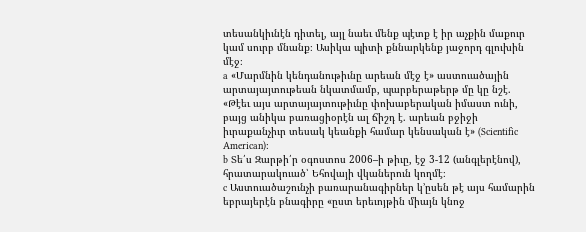տեսանկիւնէն դիտել, այլ նաեւ մենք պէտք է իր աչքին մաքուր կամ սուրբ մնանք։ Ասիկա պիտի քննարկենք յաջորդ գլուխին մէջ։
a «Մարմնին կենդանութիւնը արեան մէջ է» աստուածային արտայայտութեան նկատմամբ, պարբերաթերթ մը կը նշէ. «Թէեւ այս արտայայտութիւնը փոխաբերական իմաստ ունի, բայց անիկա բառացիօրէն ալ ճիշդ է. արեան բջիջի իւրաքանչիւր տեսակ կեանքի համար կենսական է» (Scientific American)։
b Տե՛ս Զարթի՛ր օգոստոս 2006–ի թիւը, էջ 3-12 (անգլերէնով), հրատարակուած՝ Եհովայի վկաներուն կողմէ։
c Աստուածաշունչի բառարանագիրներ կ’ըսեն թէ այս համարին եբրայերէն բնագիրը «ըստ երեւոյթին միայն կնոջ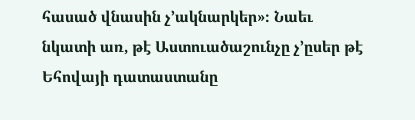հասած վնասին չ’ակնարկեր»։ Նաեւ նկատի առ, թէ Աստուածաշունչը չ’ըսեր թէ Եհովայի դատաստանը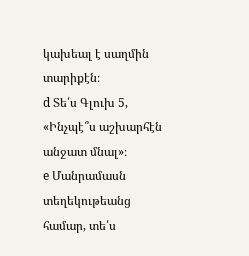կախեալ է սաղմին տարիքէն։
d Տե՛ս Գլուխ 5, «Ինչպէ՞ս աշխարհէն անջատ մնալ»։
e Մանրամասն տեղեկութեանց համար, տե՛ս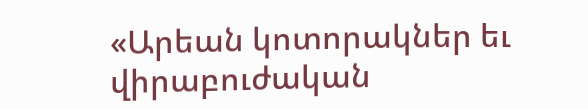«Արեան կոտորակներ եւ վիրաբուժական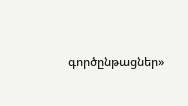գործընթացներ»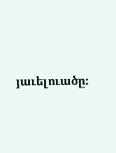յաւելուածը։